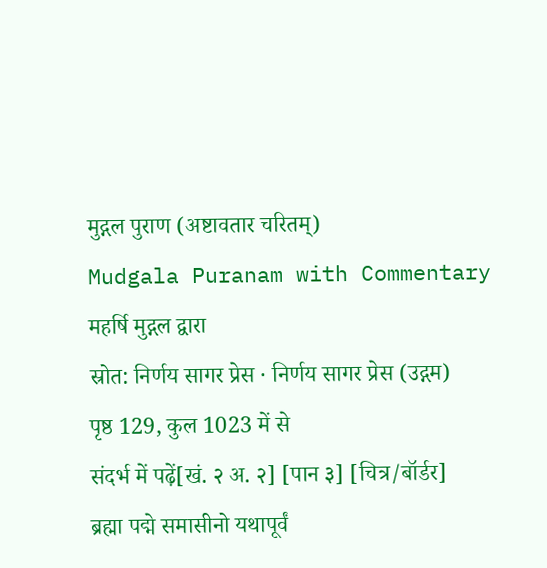मुद्गल पुराण (अष्टावतार चरितम्)
Mudgala Puranam with Commentary
महर्षि मुद्गल द्वारा
स्रोत: निर्णय सागर प्रेस · निर्णय सागर प्रेस (उद्गम)
पृष्ठ 129, कुल 1023 में से
संदर्भ में पढ़ें[खं. २ अ. २] [पान ३] [चित्र/बॉर्डर]
ब्रह्मा पद्मे समासीनो यथापूर्वं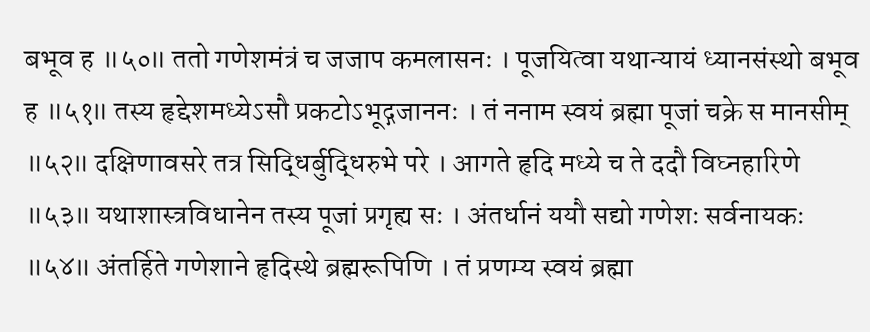बभूव ह ॥५०॥ ततो गणेशमंत्रं च जजाप कमलासनः । पूजयित्वा यथान्यायं ध्यानसंस्थो बभूव ह ॥५१॥ तस्य हृद्देशमध्येऽसौ प्रकटोऽभूद्गजाननः । तं ननाम स्वयं ब्रह्मा पूजां चक्रे स मानसीम् ॥५२॥ दक्षिणावसरे तत्र सिद्धिर्बुद्धिरुभे परे । आगते हृदि मध्ये च ते ददौ विघ्नहारिणे ॥५३॥ यथाशास्त्रविधानेन तस्य पूजां प्रगृह्य सः । अंतर्धानं ययौ सद्यो गणेशः सर्वनायकः ॥५४॥ अंतर्हिते गणेशाने हृदिस्थे ब्रह्मरूपिणि । तं प्रणम्य स्वयं ब्रह्मा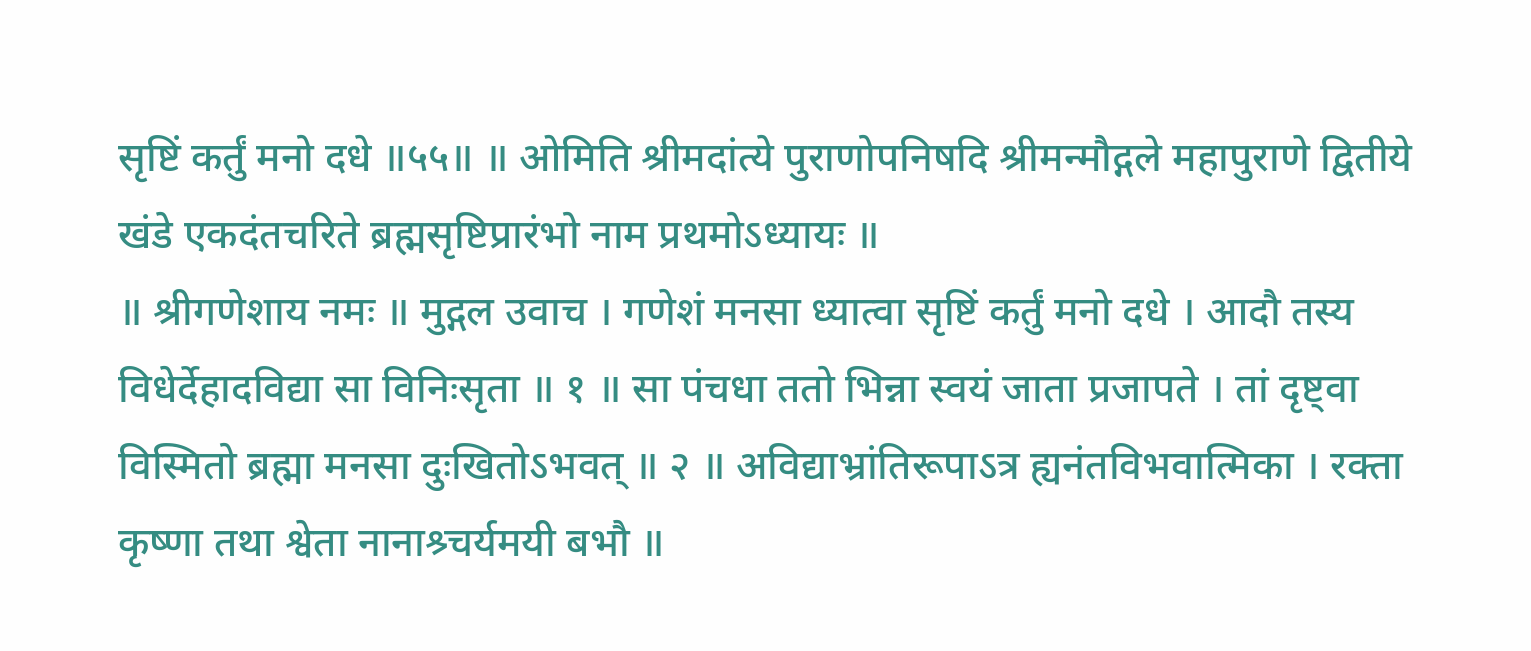सृष्टिं कर्तुं मनो दधे ॥५५॥ ॥ ओमिति श्रीमदांत्ये पुराणोपनिषदि श्रीमन्मौद्गले महापुराणे द्वितीये खंडे एकदंतचरिते ब्रह्मसृष्टिप्रारंभो नाम प्रथमोऽध्यायः ॥
॥ श्रीगणेशाय नमः ॥ मुद्गल उवाच । गणेशं मनसा ध्यात्वा सृष्टिं कर्तुं मनो दधे । आदौ तस्य विधेर्देहादविद्या सा विनिःसृता ॥ १ ॥ सा पंचधा ततो भिन्ना स्वयं जाता प्रजापते । तां दृष्ट्वा विस्मितो ब्रह्मा मनसा दुःखितोऽभवत् ॥ २ ॥ अविद्याभ्रांतिरूपाऽत्र ह्यनंतविभवात्मिका । रक्ता कृष्णा तथा श्वेता नानाश्र्चर्यमयी बभौ ॥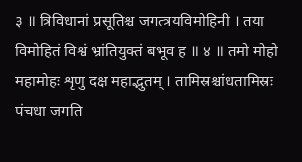३ ॥ त्रिविधानां प्रसूतिश्च जगत्त्रयविमोहिनी । तया विमोहितं विश्वं भ्रांतियुक्तं बभूव ह ॥ ४ ॥ तमो मोहो महामोहः शृणु दक्ष महाद्भुतम् । तामिस्रश्चांधतामिस्रः पंचधा जगति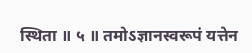स्थिता ॥ ५ ॥ तमोऽज्ञानस्वरूपं यत्तेन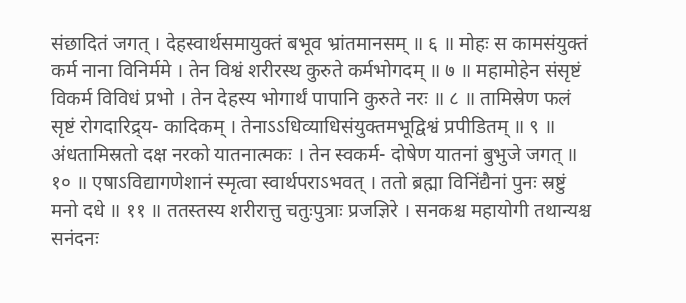संछादितं जगत् । देहस्वार्थसमायुक्तं बभूव भ्रांतमानसम् ॥ ६ ॥ मोहः स कामसंयुक्तं कर्म नाना विनिर्ममे । तेन विश्वं शरीरस्थ कुरुते कर्मभोगदम् ॥ ७ ॥ महामोहेन संसृष्टं विकर्म विविधं प्रभो । तेन देहस्य भोगार्थं पापानि कुरुते नरः ॥ ८ ॥ तामिस्रेण फलं सृष्टं रोगदारिद्र्य- कादिकम् । तेनाऽऽधिव्याधिसंयुक्तमभूद्विश्वं प्रपीडितम् ॥ ९ ॥ अंधतामिस्रतो दक्ष नरको यातनात्मकः । तेन स्वकर्म- दोषेण यातनां बुभुजे जगत् ॥ १० ॥ एषाऽविद्यागणेशानं स्मृत्वा स्वार्थपराऽभवत् । ततो ब्रह्मा विनिंद्यैनां पुनः स्रष्टुं मनो दधे ॥ ११ ॥ ततस्तस्य शरीरात्तु चतुःपुत्राः प्रजज्ञिरे । सनकश्च महायोगी तथान्यश्च सनंदनः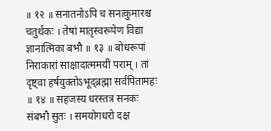॥ १२ ॥ सनातनोऽपि च सनत्कुमारश्च चतुर्थकः । तेषां मातृस्वरूपेण विद्या ज्ञानात्मिका बभौ ॥ १३ ॥ बोधरूपां निराकारां साक्षादात्ममयीं पराम् । तां दृष्ट्वा हर्षयुक्तोऽभूद्ब्रह्मा सर्वपितामहः ॥ १४ ॥ सहजस्य धरस्तत्र सनकः संबभौ सुतः । समयोगधरो दक्ष